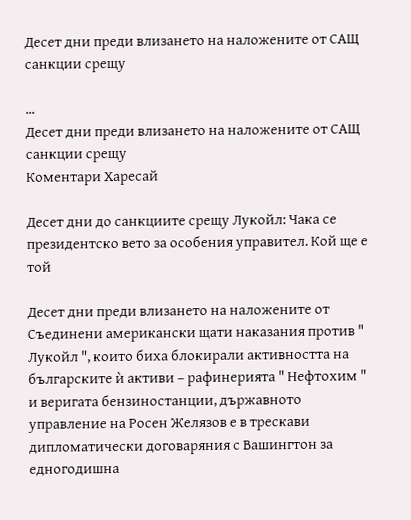Десет дни преди влизането на наложените от САЩ санкции срещу

...
Десет дни преди влизането на наложените от САЩ санкции срещу
Коментари Харесай

Десет дни до санкциите срещу Лукойл: Чака се президентско вето за особения управител. Кой ще е той

Десет дни преди влизането на наложените от Съединени американски щати наказания против " Лукойл ", които биха блокирали активността на българските ѝ активи – рафинерията " Нефтохим " и веригата бензиностанции, държавното управление на Росен Желязов е в трескави дипломатически договаряния с Вашингтон за едногодишна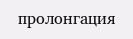пролонгация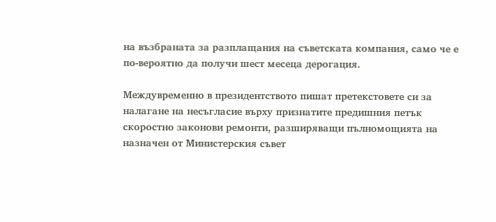на възбраната за разплащания на съветската компания, само че е по-вероятно да получи шест месеца дерогация.

Междувременно в президентството пишат претекстовете си за налагане на несъгласие върху признатите предишния петък скоростно законови ремонти, разширяващи пълномощията на назначен от Министерския съвет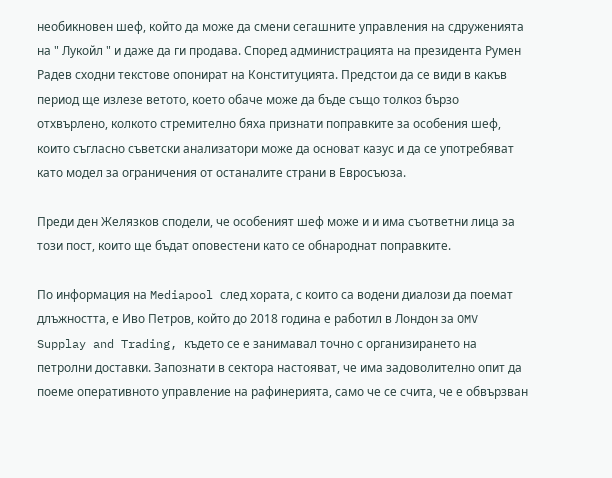необикновен шеф, който да може да смени сегашните управления на сдруженията на " Лукойл " и даже да ги продава. Според администрацията на президента Румен Радев сходни текстове опонират на Конституцията. Предстои да се види в какъв период ще излезе ветото, което обаче може да бъде също толкоз бързо отхвърлено, колкото стремително бяха признати поправките за особения шеф, които съгласно съветски анализатори може да основат казус и да се употребяват като модел за ограничения от останалите страни в Евросъюза.

Преди ден Желязков сподели, че особеният шеф може и и има съответни лица за този пост, които ще бъдат оповестени като се обнароднат поправките.

По информация на Mediapool след хората, с които са водени диалози да поемат длъжността, е Иво Петров, който до 2018 година е работил в Лондон за OMV Supplay and Trading, където се е занимавал точно с организирането на петролни доставки. Запознати в сектора настояват, че има задоволително опит да поеме оперативното управление на рафинерията, само че се счита, че е обвързван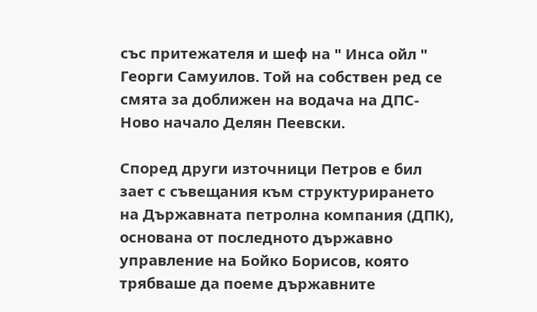със притежателя и шеф на " Инса ойл " Георги Самуилов. Той на собствен ред се смята за доближен на водача на ДПС-Ново начало Делян Пеевски.

Според други източници Петров е бил зает с съвещания към структурирането на Държавната петролна компания (ДПК), основана от последното държавно управление на Бойко Борисов, която трябваше да поеме държавните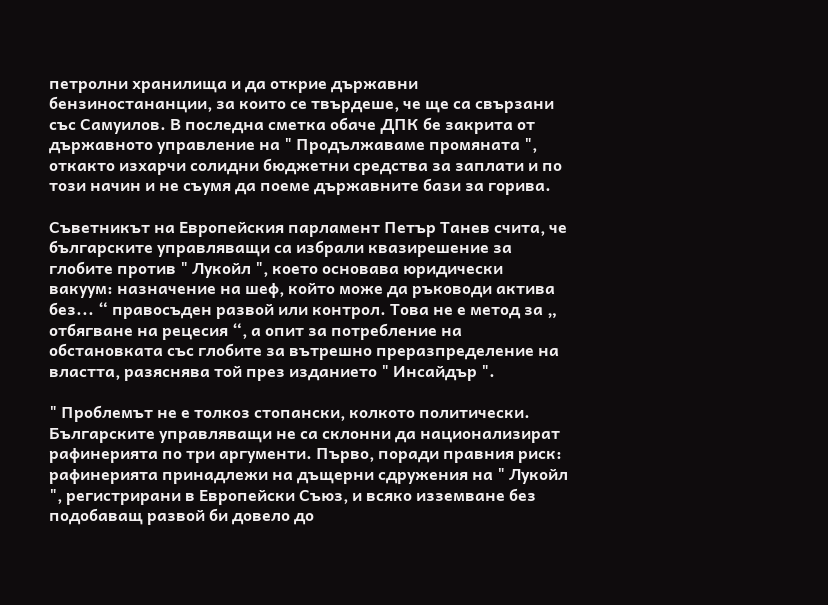петролни хранилища и да открие държавни бензиностананции, за които се твърдеше, че ще са свързани със Самуилов. В последна сметка обаче ДПК бе закрита от държавното управление на " Продължаваме промяната ", откакто изхарчи солидни бюджетни средства за заплати и по този начин и не съумя да поеме държавните бази за горива.

Съветникът на Европейския парламент Петър Танев счита, че българските управляващи са избрали квазирешение за глобите против " Лукойл ", което основава юридически вакуум: назначение на шеф, който може да ръководи актива без... “ правосъден развой или контрол. Това не е метод за „ отбягване на рецесия “, а опит за потребление на обстановката със глобите за вътрешно преразпределение на властта, разяснява той през изданието " Инсайдър ".

" Проблемът не е толкоз стопански, колкото политически. Българските управляващи не са склонни да национализират рафинерията по три аргументи. Първо, поради правния риск: рафинерията принадлежи на дъщерни сдружения на " Лукойл ", регистрирани в Европейски Съюз, и всяко изземване без подобаващ развой би довело до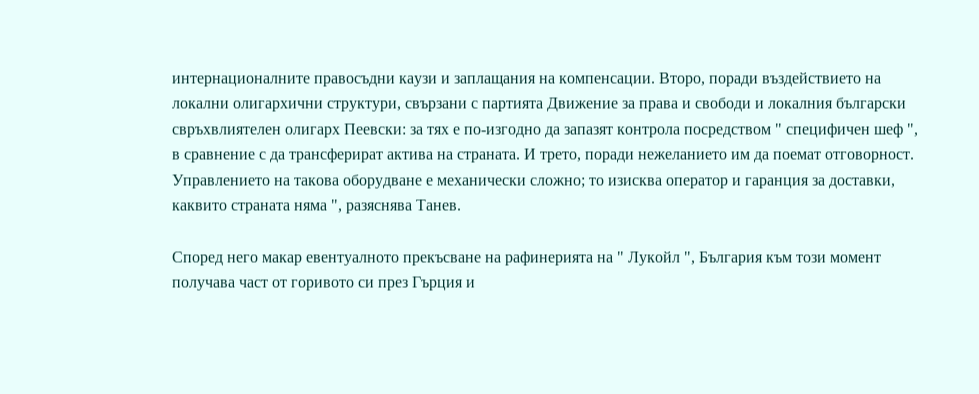интернационалните правосъдни каузи и заплащания на компенсации. Второ, поради въздействието на локални олигархични структури, свързани с партията Движение за права и свободи и локалния български свръхвлиятелен олигарх Пеевски: за тях е по-изгодно да запазят контрола посредством " специфичен шеф ", в сравнение с да трансферират актива на страната. И трето, поради нежеланието им да поемат отговорност. Управлението на такова оборудване е механически сложно; то изисква оператор и гаранция за доставки, каквито страната няма ", разяснява Танев.

Според него макар евентуалното прекъсване на рафинерията на " Лукойл ", България към този момент получава част от горивото си през Гърция и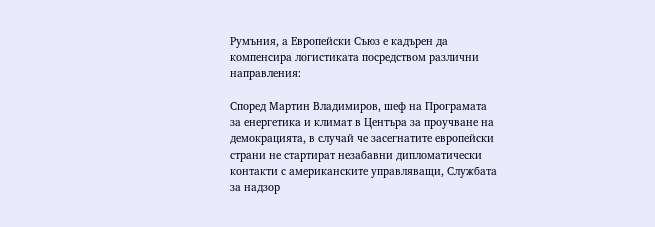Румъния, а Европейски Съюз е кадърен да компенсира логистиката посредством различни направления:

Според Мартин Владимиров, шеф на Програмата за енергетика и климат в Центъра за проучване на демокрацията, в случай че засегнатите европейски страни не стартират незабавни дипломатически контакти с американските управляващи, Службата за надзор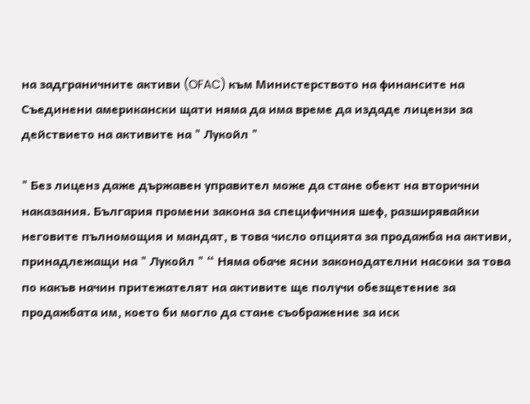на задграничните активи (OFAC) към Министерството на финансите на Съединени американски щати няма да има време да издаде лицензи за действието на активите на " Лукойл "

" Без лиценз даже държавен управител може да стане обект на вторични наказания. България промени закона за специфичния шеф, разширявайки неговите пълномощия и мандат, в това число опцията за продажба на активи, принадлежащи на " Лукойл " “ Няма обаче ясни законодателни насоки за това по какъв начин притежателят на активите ще получи обезщетение за продажбата им, което би могло да стане съображение за иск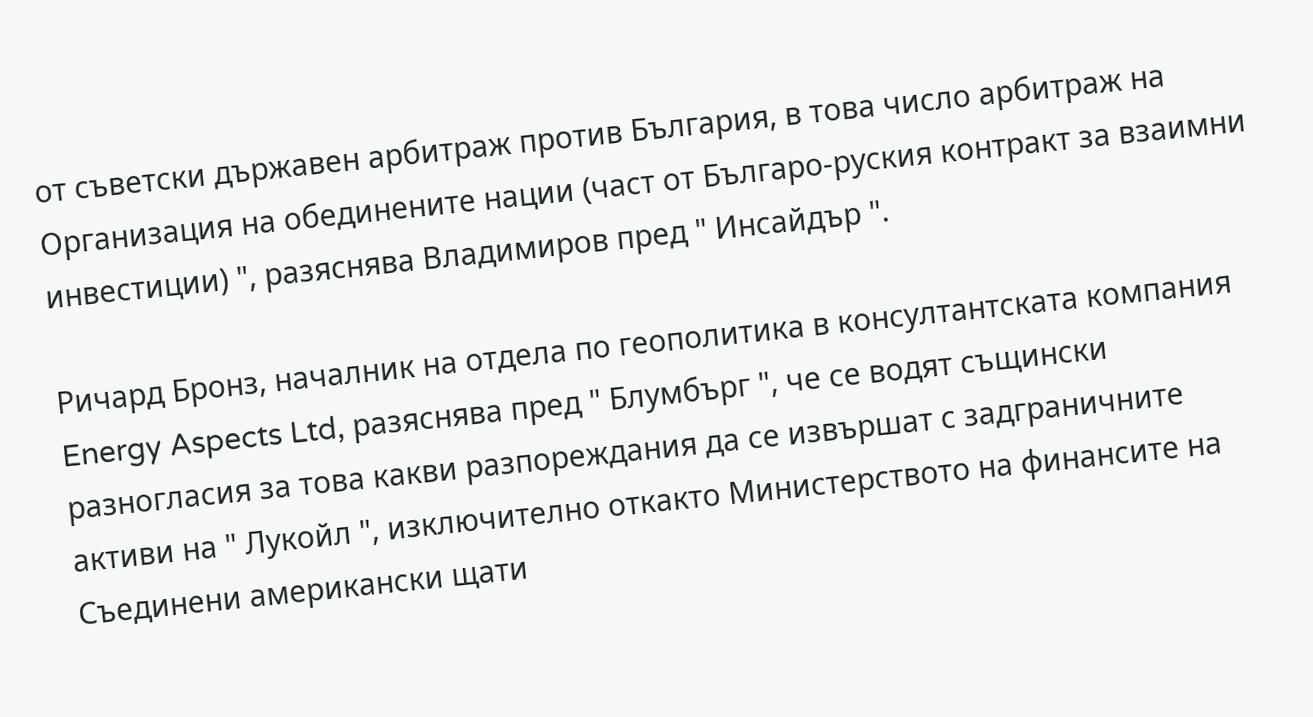от съветски държавен арбитраж против България, в това число арбитраж на Организация на обединените нации (част от Българо-руския контракт за взаимни инвестиции) ", разяснява Владимиров пред " Инсайдър ".

Ричард Бронз, началник на отдела по геополитика в консултантската компания Energy Aspects Ltd, разяснява пред " Блумбърг ", че се водят същински разногласия за това какви разпореждания да се извършат с задграничните активи на " Лукойл ", изключително откакто Министерството на финансите на Съединени американски щати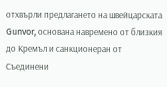отхвърли предлагането на швейцарската Gunvor, основана навремено от близкия до Кремъл и санкционеран от Съединени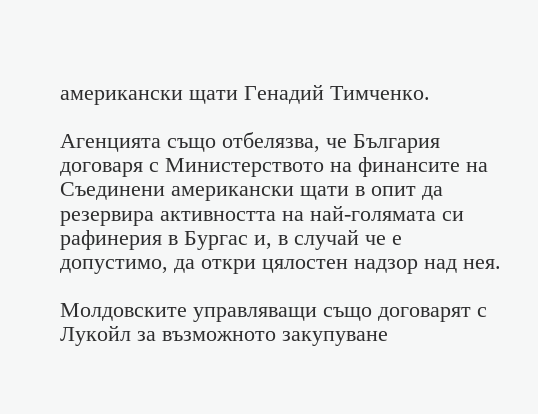американски щати Генадий Тимченко.

Агенцията също отбелязва, че България договаря с Министерството на финансите на Съединени американски щати в опит да резервира активността на най-голямата си рафинерия в Бургас и, в случай че е допустимо, да откри цялостен надзор над нея.

Молдовските управляващи също договарят с Лукойл за възможното закупуване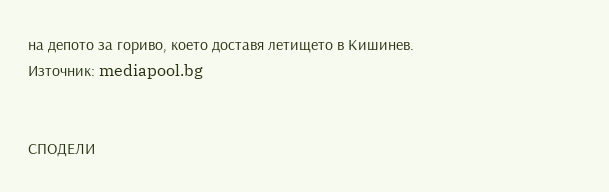на депото за гориво, което доставя летището в Кишинев.
Източник: mediapool.bg


СПОДЕЛИ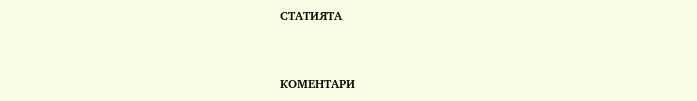СТАТИЯТА


КОМЕНТАРИ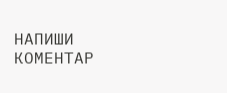НАПИШИ КОМЕНТАР